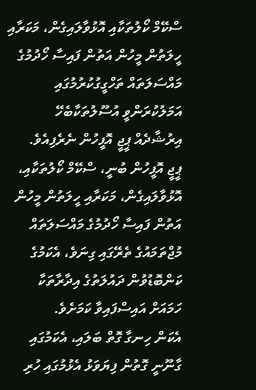ސްކޭމް ކޯލުތަކާއި އޮޅުވާލައިގެން، މަކަރާއި ހީލަތުން މީހުން އަތުން ފައިސާ ހޯދުމުގެ މައްސަލަތައް ތަހްގީގުކުރުމުގައި އަމަލުކުރަންވީ އުސޫލުތަކާބެހޭ އިރުޝާދެއް ޕީޖީ އޮފީހުން ނެރެފިއެވެ.
ޕީޖީ އޮފީހުން ބުނީ، ސްކޭމް ކޯލުތަކާއި، އޮޅުވާލައިގެން، މަކަރާއި ހީލަތުން މީހުން އަތުން ފައިސާ ހޯދުމުގެ މައްސަލަތައް މުޖްތަމައުގެ ތެރޭގައި ގިނަވެ، އެކަމުގެ ކަންބޮޑުވުން ދައުލަތުގެ އިދާރާތަކާ ހަމައަށް އައިސްފައިވާ ކަމަށެވެ.
އެކަން ހިނގާ ގޮތް ބަލައި، އެކަމުގައި ގާނޫނީ ގޮތުން ފިޔަވަޅު އެޅުމުގައި ހުރި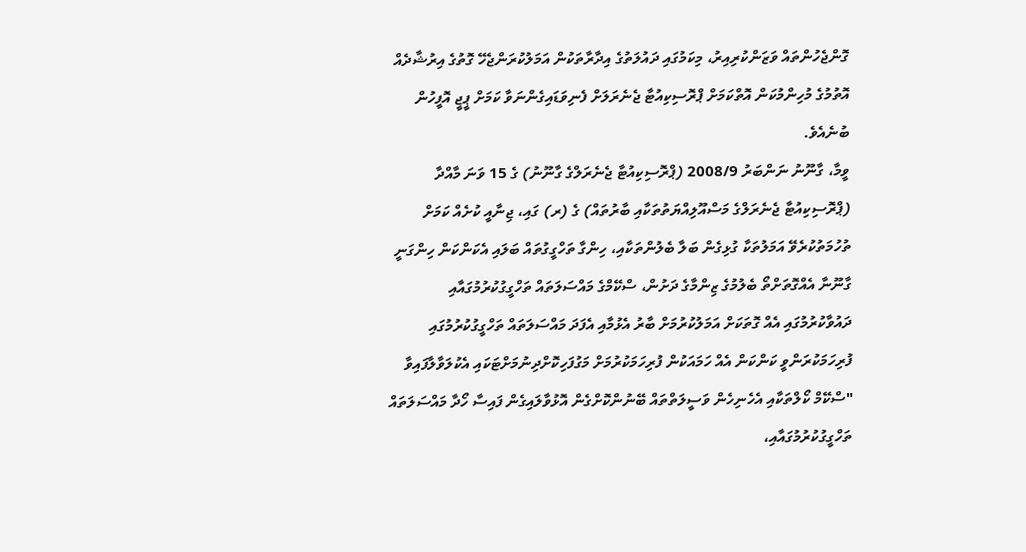ގޮންޖެހުންތައް ވަޒަންކުރިއިރު، މިކަމުގައި ދައުލަތުގެ އިދާރާތަކުން އަމަލުކުރަންޖެހޭ ގޮތުގެ އިރުޝާދެއް އޮތުމުގެ މުހިންމުކަން އޮތްކަމަށް ޕްރޮސިކިއުޓާ ޖެނެރަލަށް ފެނިވަޑައިގެންނަވާ ކަމަށް ޕީޖީ އޮފީހުން ބުނެއެވެ.
ވީމާ، ގާނޫނު ނަންބަރު 2008/9 (ޕްރޮސިކިއުޓާ ޖެނެރަލްގެ ގާނޫނު) ގެ 15 ވަނަ މާއްދާ (ޕްރޮސިކިއުޓާ ޖެނެރަލްގެ މަސްއޫލިއްޔަތުތަކާއި ބާރުތައް) ގެ (ރ) ގައި، ޖިނާއީ ކުށެއް ކަމަށް ތުހުމަތުކުރެވޭ އަމަލުތަކާ ގުޅިގެން ބަލާ ބެލުންތަކާއި، ހިންގާ ތަހްގީގުތައް ބަލައި އެކަންކަން ހިންގަނީ ގާނޫނާ އެއްގޮތަށްތޯ ބެލުމުގެ ޒިންމާގެ ދަށުން، ސްކޭމްގެ މައްސަލަތައް ތަހްގީގުކުރުމުގައާއި ދައުވާކުރުމުގައި އެއް ގޮތަކަށް އަމަލުކުރުމަށް ބާރު އެޅުމާއި އެފަދަ މައްސަލަތައް ތަހްގީގުކުރުމުގައި ފުރިހަމަކުރަންވީ ކަންކަން އެއް ހަމައަކުން ފުރިހަމަކުރުމަށް މަގުފަހިކޮށްދިނުމަށްޓަކައި އެކުލަވާލާފައިވާ "ސްކޭމް ކޯލްތަކާއި އެހެނިހެން ވަސީލަތްތައް ބޭނުންކޮށްގެން އޮޅުވާލައިގެން ފައިސާ ހޯދާ މައްސަލަތައް ތަހްގީގުކުރުމުގައާއި،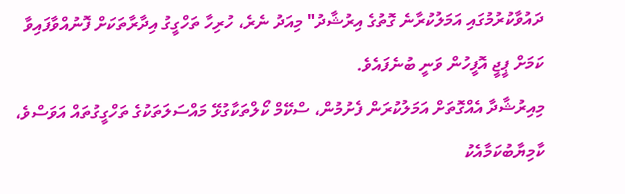ދައުވާކުރުމުގައި އަމަލުކުރާނެ ގޮތުގެ އިރުޝާދު" މިއަދު ނެރެ، ހުރިހާ ތަހްގީގު އިދާރާތަކަށް ފޮނުއްވާފައިވާ ކަމަށް ޕީޖީ އޮފީހުން ވަނީ ބުނެފައެވެ.
މިއިރުޝާދާ އެއްގޮތަށް އަމަލުކުރަން ފެށުމުން، ސްކޭމް ކޯލްތަކާގުޅޭ މައްސަލަތަކުގެ ތަހްގީގުތައް އަވަސްވެ، ކާމިޔާބުކަމާއެކު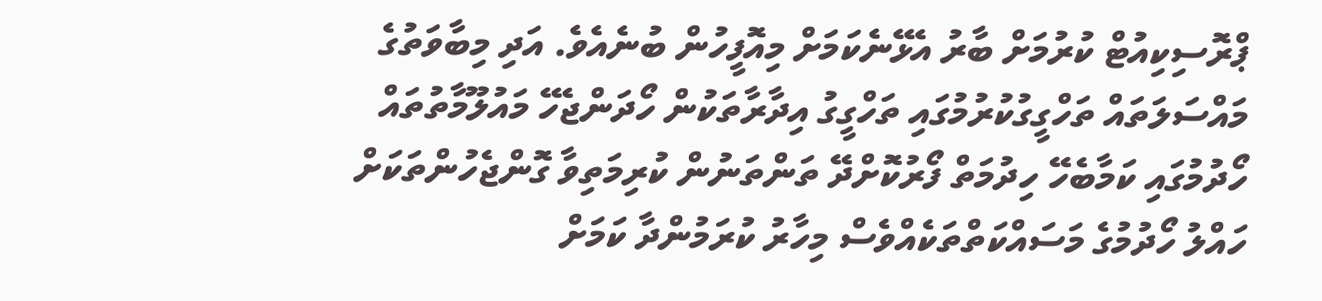ޕްރޮސިކިއުޓް ކުރުމަށް ބާރު އެޅޭނެކަމަށް މިއޮފީހުން ބުނެއެވެ. އަދި މިބާވަތުގެ މައްސަލަތައް ތަހްގީގުކުރުމުގައި ތަހްގީގު އިދާރާތަކުން ހޯދަންޖެހޭ މައުލޫމާތުތައް ހޯދުމުގައި ކަމާބެހޭ ހިދުމަތް ފޯރުކޮށްދޭ ތަންތަނުން ކުރިމަތިވާ ގޮންޖެހުންތަކަށް ހައްލު ހޯދުމުގެ މަސައްކަތްތަކެއްވެސް މިހާރު ކުރަމުންދާ ކަމަށް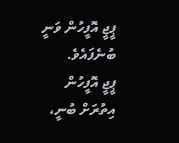ޕީޖީ އޮފީހުން ވަނީ ބުނެފައެވެ.
ޕީޖީ އޮފީހުން އިތުރަށް ބުނީ،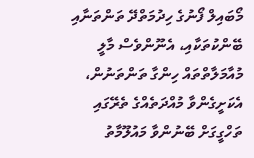މޯބައިލް ފޯނުގެ ހިދުމަތްދޭ ތަންތަނާއި ބޭންކުތަކާއި، އެނޫންވެސް މާލީ މުއާމަލާތްތައް ހިންގާ ތަންތަނުން، އެކަށީގެންވާ މުއްދަތެއްގެ ތެރޭގައި ތަހްގީގަށް ބޭނުންވާ މައުލޫމާތު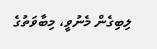ލިބިގެން މެނުވީ، މިބާވަތުގެ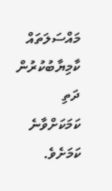މައްސަލަތައް ކާމިޔާބުކުރުން ދަތި ކަމަކަށްވާނެ ކަމަށެވެ.